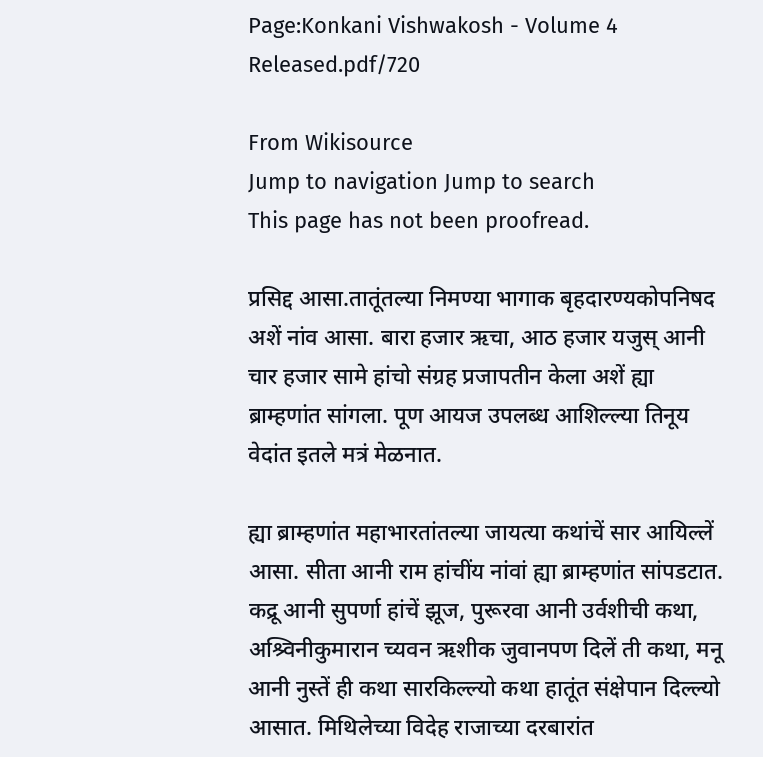Page:Konkani Vishwakosh - Volume 4 Released.pdf/720

From Wikisource
Jump to navigation Jump to search
This page has not been proofread.

प्रसिद्द आसा.तातूंतल्या निमण्या भागाक बृहदारण्यकोपनिषद अशें नांव आसा. बारा हजार ऋचा, आठ हजार यजुस् आनी चार हजार सामे हांचो संग्रह प्रजापतीन केला अशें ह्या ब्राम्हणांत सांगला. पूण आयज उपलब्ध आशिल्ल्या तिनूय वेदांत इतले मत्रं मेळनात.

ह्या ब्राम्हणांत महाभारतांतल्या जायत्या कथांचें सार आयिल्लें आसा. सीता आनी राम हांचींय नांवां ह्या ब्राम्हणांत सांपडटात. कद्रू आनी सुपर्णा हांचें झूज, पुरूरवा आनी उर्वशीची कथा, अश्र्विनीकुमारान च्यवन ऋशीक जुवानपण दिलें ती कथा, मनू आनी नुस्तें ही कथा सारकिल्ल्यो कथा हातूंत संक्षेपान दिल्ल्यो आसात. मिथिलेच्या विदेह राजाच्या दरबारांत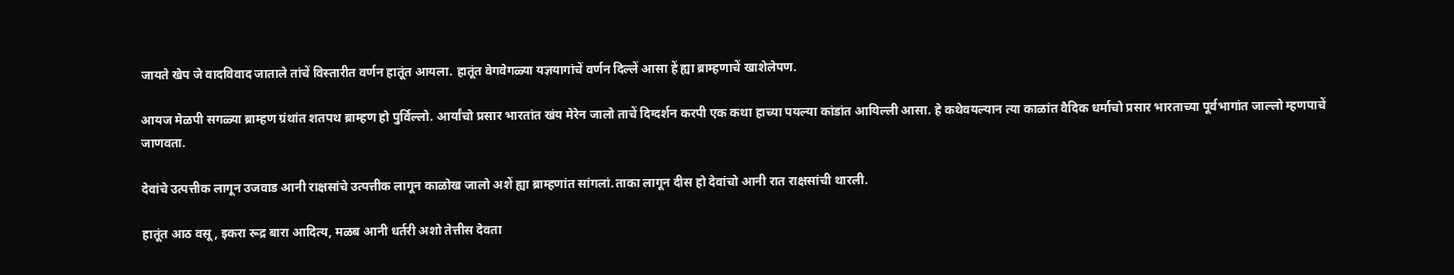जायते खेप जे वादविवाद जाताले तांचें विस्तारीत वर्णन हातूंत आयला. हातूंत वेगवेगळ्या यज्ञयागांचें वर्णन दिल्लें आसा हें ह्या ब्राम्हणाचें खाशेलेपण.

आयज मेळपी सगळ्या ब्राम्हण ग्रंथांत शतपथ ब्राम्हण हो पुर्विल्लो. आर्यांचो प्रसार भारतांत खंय मेरेन जालो ताचें दिग्दर्शन करपी एक कथा हाच्या पयल्या कांडांत आयिल्ली आसा. हे कथेवयल्यान त्या काळांत वैदिक धर्माचो प्रसार भारताच्या पूर्वभागांत जाल्लो म्हणपाचें जाणवता.

देवांचे उत्पत्तीक लागून उजवाड आनी राक्षसांचे उत्पत्तीक लागून काळोख जालो अशें ह्या ब्राम्हणांत सांगलां.ताका लागून दीस हो देवांचो आनी रात राक्षसांची थारली.

हातूंत आठ वसू, इकरा रूद्र बारा आदित्य, मळब आनी धर्तरी अशो तेत्तीस देवता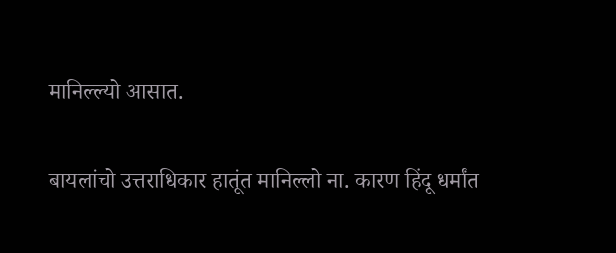मानिल्ल्यो आसात.

बायलांचो उत्तराधिकार हातूंत मानिल्लो ना. कारण हिंदू धर्मांत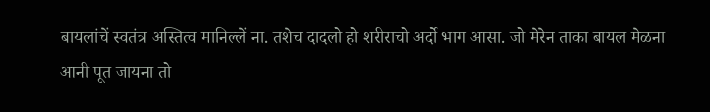बायलांचें स्वतंत्र अस्तित्व मानिल्लें ना. तशेच दादलो हो शरीराचो अर्दो भाग आसा. जो मेरेन ताका बायल मेळना आनी पूत जायना तो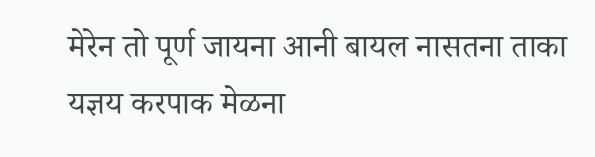मेरेन तो पूर्ण जायना आनी बायल नासतना ताका यज्ञय करपाक मेळना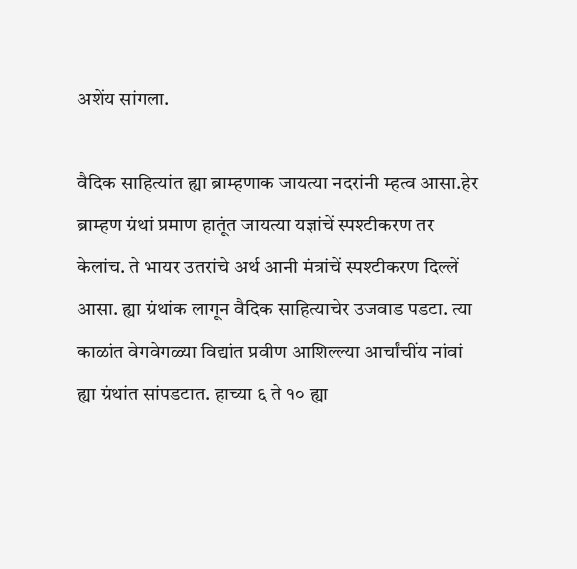अशेंय सांगला.

वैदिक साहित्यांत ह्या ब्राम्हणाक जायत्या नदरांनी म्हत्व आसा.हेर ब्राम्हण ग्रंथां प्रमाण हातूंत जायत्या यज्ञांचें स्पश्टीकरण तर केलांच. ते भायर उतरांचे अर्थ आनी मंत्रांचें स्पश्टीकरण दिल्लें आसा. ह्या ग्रंथांक लागून वैदिक साहित्याचेर उजवाड पडटा. त्या काळांत वेगवेगळ्या विद्यांत प्रवीण आशिल्ल्या आर्चांचींय नांवां ह्या ग्रंथांत सांपडटात. हाच्या ६ ते १० ह्या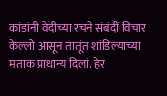कांडांनी वेदीच्या रचने संबंदीं विचार केल्लो आसून तातूंत शांडिल्याच्या मताक प्राधान्य दिलां. हेर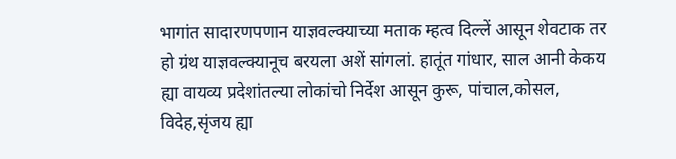भागांत सादारणपणान याज्ञवल्क्याच्या मताक म्हत्व दिल्लें आसून शेवटाक तर हो ग्रंथ याज्ञवल्क्यानूच बरयला अशें सांगलां. हातूंत गांधार, साल आनी केकय ह्या वायव्य प्रदेशांतल्या लोकांचो निर्देश आसून कुरू, पांचाल,कोसल, विदेह,सृंजय ह्या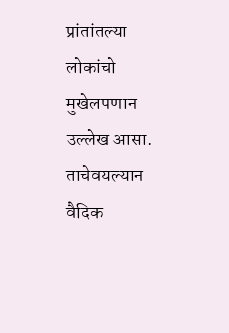प्रांतांतल्या लोकांचो मुखेलपणान उल्लेख आसा. ताचेवयल्यान वैदिक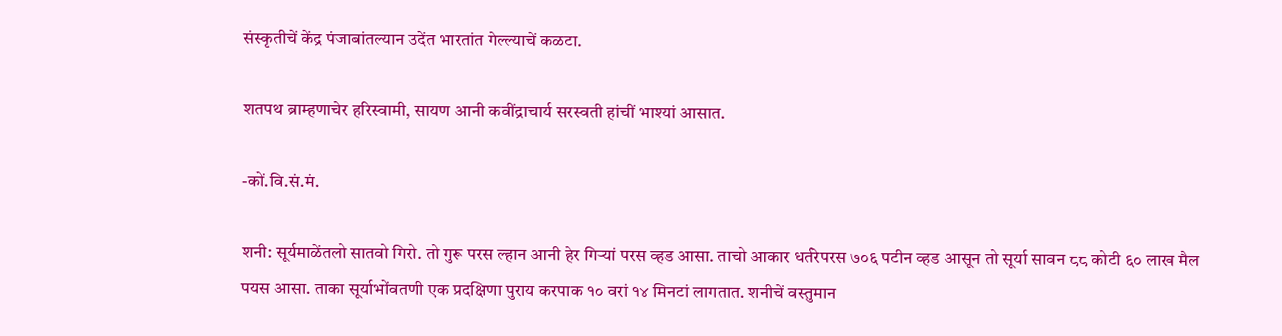संस्कृतीचें केंद्र पंजाबांतल्यान उदेंत भारतांत गेल्ल्याचें कळटा.

शतपथ ब्राम्हणाचेर हरिस्वामी, सायण आनी कवींद्राचार्य सरस्वती हांचीं भाश्यां आसात.

-कों.वि.सं.मं.

शनी: सूर्यमाळेंतलो सातवो गिरो. तो गुरू परस ल्हान आनी हेर गिऱ्यां परस व्हड आसा. ताचो आकार धर्तरेपरस ७०६ पटीन व्हड आसून तो सूर्या सावन ८८ कोटी ६० लाख मैल पयस आसा. ताका सूर्याभोंवतणी एक प्रदक्षिणा पुराय करपाक १० वरां १४ मिनटां लागतात. शनीचें वस्तुमान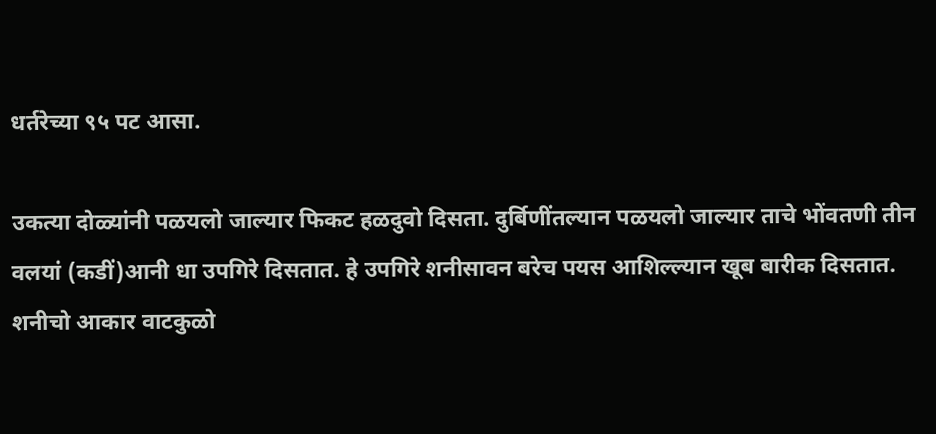धर्तरेच्या ९५ पट आसा.

उकत्या दोळ्यांनी पळयलो जाल्यार फिकट हळदुवो दिसता. दुर्बिणींतल्यान पळयलो जाल्यार ताचे भोंवतणी तीन वलयां (कडीं)आनी धा उपगिरे दिसतात. हे उपगिरे शनीसावन बरेच पयस आशिल्ल्यान खूब बारीक दिसतात. शनीचो आकार वाटकुळो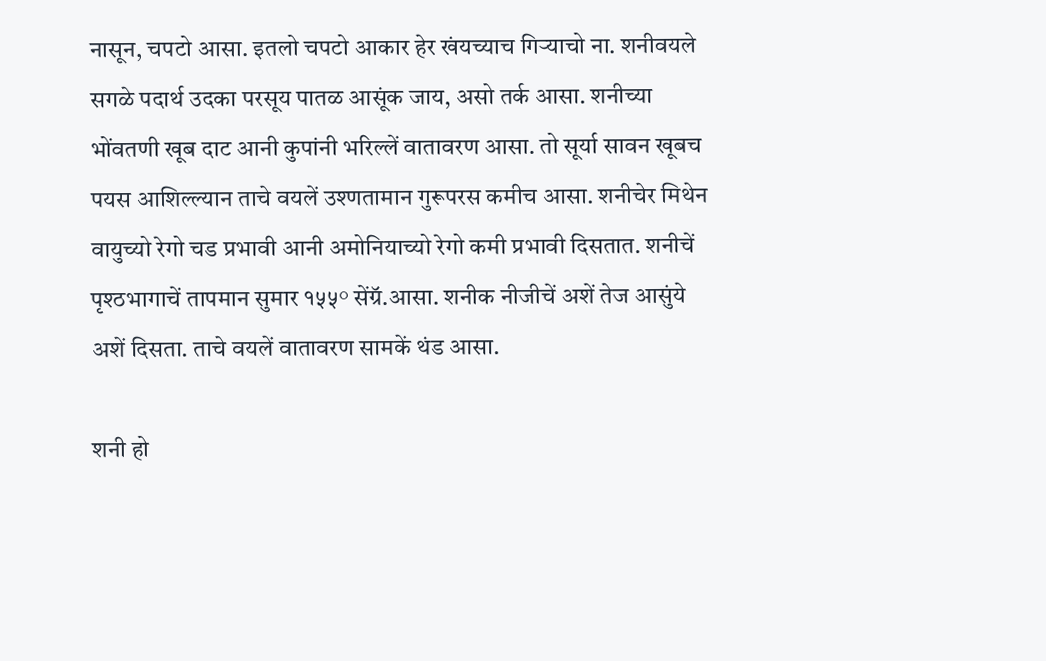नासून, चपटो आसा. इतलो चपटो आकार हेर खंयच्याच गिऱ्याचो ना. शनीवयले सगळे पदार्थ उदका परसूय पातळ आसूंक जाय, असो तर्क आसा. शनीच्या भोंवतणी खूब दाट आनी कुपांनी भरिल्लें वातावरण आसा. तो सूर्या सावन खूबच पयस आशिल्ल्यान ताचे वयलें उश्णतामान गुरूपरस कमीच आसा. शनीचेर मिथेन वायुच्यो रेगो चड प्रभावी आनी अमोनियाच्यो रेगो कमी प्रभावी दिसतात. शनीचें पृश्ठभागाचें तापमान सुमार १५५° सेंग्रॅ.आसा. शनीक नीजीचें अशें तेज आसुंये अशें दिसता. ताचे वयलें वातावरण सामकें थंड आसा.

शनी हो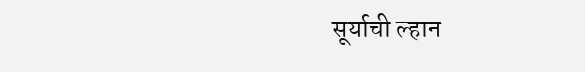सूर्याची ल्हान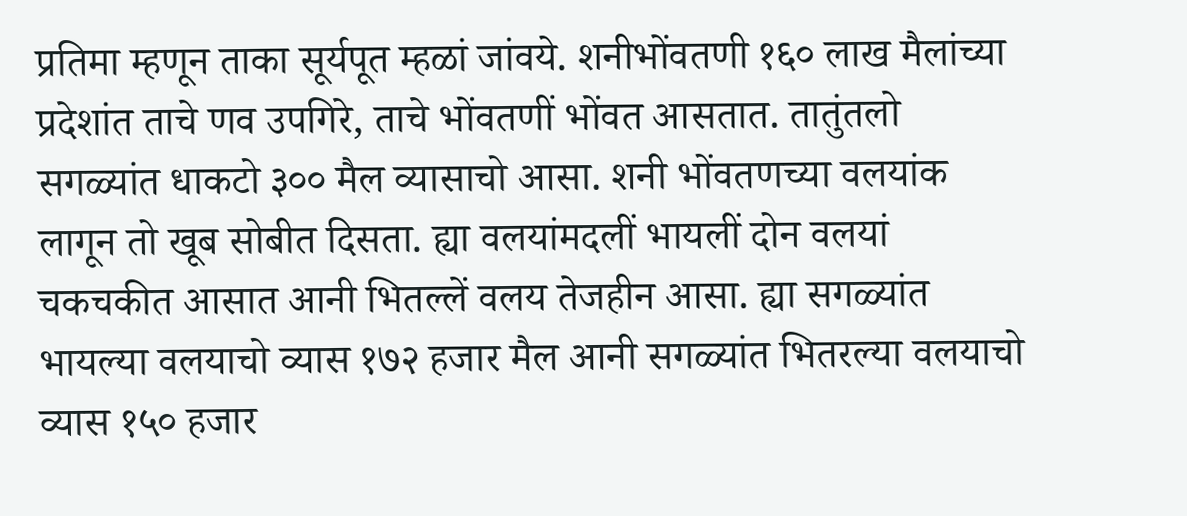प्रतिमा म्हणून ताका सूर्यपूत म्हळां जांवये. शनीभोंवतणी १६० लाख मैलांच्या प्रदेशांत ताचे णव उपगिरे, ताचे भोंवतणीं भोंवत आसतात. तातुंतलो सगळ्यांत धाकटो ३०० मैल व्यासाचो आसा. शनी भोंवतणच्या वलयांक लागून तो खूब सोबीत दिसता. ह्या वलयांमदलीं भायलीं दोन वलयां चकचकीत आसात आनी भितल्लें वलय तेजहीन आसा. ह्या सगळ्यांत भायल्या वलयाचो व्यास १७२ हजार मैल आनी सगळ्यांत भितरल्या वलयाचो व्यास १५० हजार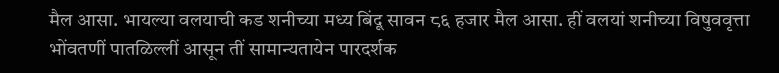मैल आसा. भायल्या वलयाची कड शनीच्या मध्य बिंदू सावन ८६ हजार मैल आसा. हीं वलयां शनीच्या विषुववृत्ता भोंवतणीं पातळिल्लीं आसून तीं सामान्यतायेन पारदर्शक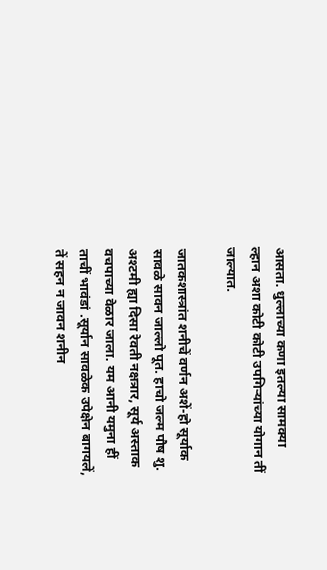आसता. धुल्लाच्या कणा इतल्या सामक्या ल्हान अशा कोटी कोटी उपगिऱ्यांच्या योगान तीं जाल्यात.

जातकशास्त्रांत शनीचें वर्णन अशें-हो सूर्याक सावळे सावन जाल्लो पूत. हाचो जल्म पौष शु. अश्टमी ह्या दिसा रेवती नक्षत्रार, सूर्य अस्ताक वचपाच्या वेळार जाला. यम आनी यमुना हीं ताचीं भावंडां .सूर्यान सावळेक उपेक्षेन बागयलें, तें सहन न जावन शनीन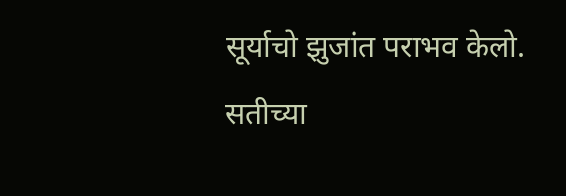सूर्याचो झुजांत पराभव केलो. सतीच्या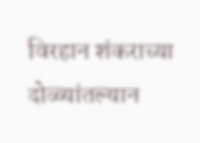विरहान शंकराच्या दोळ्यांतल्यान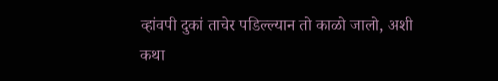व्हांवपी दुकां ताचेर पडिल्ल्यान तो काळो जालो, अशी कथा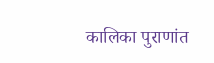कालिका पुराणांत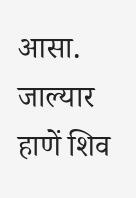आसा. जाल्यार हाणें शिव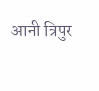आनी त्रिपुर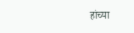हांच्या